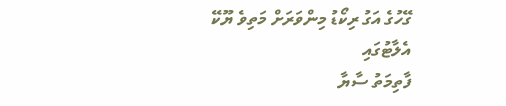ގޭހުގެ އަގު ރިކޯޑު މިންވަރަށް މަތިވެ ޔޫކޭ އެލާޓުގައި
ފާތިމަތު ސާޔާ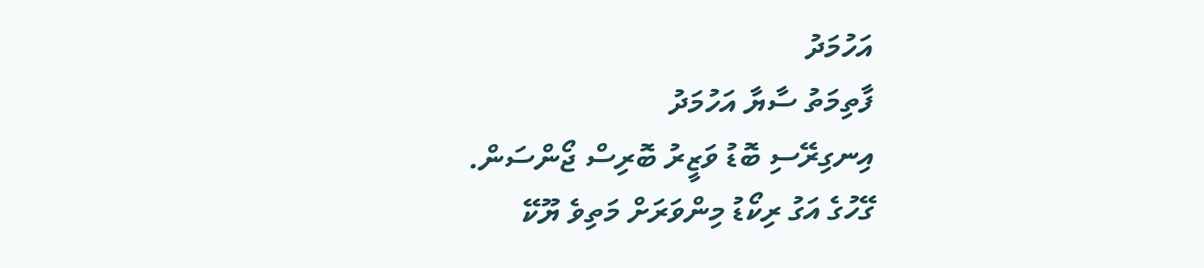އަހުމަދު
ފާތިމަތު ސާޔާ އަހުމަދު
އިނގިރޭސި ބޮޑު ވަޒީރު ބޮރިސް ޖޯންސަން.
ގޭހުގެ އަގު ރިކޯޑު މިންވަރަށް މަތިވެ ޔޫކޭ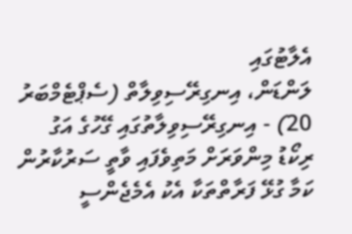އެލާޓުގައި
ލަންޑަން، އިނގިރޭސިވިލާތް (ސެޕްޓެމްބަރު 20) - އިނގިރޭސިވިލާތުގައި ގޭހުގެ އަގު ރިކޯޑު މިންވަރަށް މަތިވެފައި ވާތީ ސަރުކާރުން ކަމާ ގުޅޭ ފަރާތްތަކާ އެކު އެމެޖެންސީ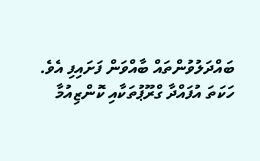ބައްދަލުވުންތައް ބާއްވަން ފަށައިފި އެވެ.
ހަކަތަ އުފައްދާ ގްރޫޕުތަކާއި ކޮންޒިއުމާ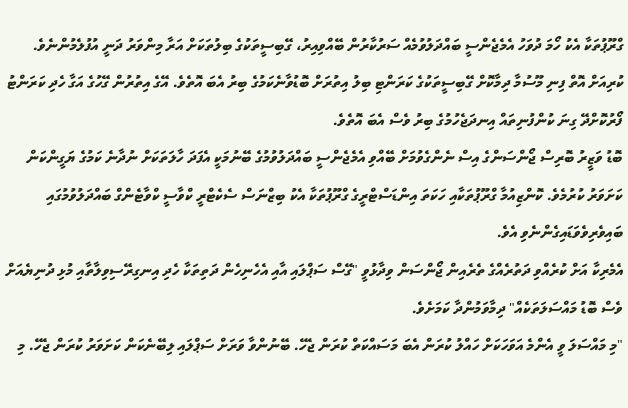ގްރޫޕުތަކާ އެކު ހޯމަ ދުވަހު އެމެޖެންސީ ބައްދަލުވުމެއް ސަރުކާރުން ބޭއްވިއިރު، ގޭބިސީތަކުގެ ބިލުތަކަށް އަރާ މިންވަރު ދަނީ އުފުލެމުންނެވެ.
ކުރިއަށް އޮތް ފިނި މޫސުމާ ދިމާކޮށް ގޭބިސީތަކުގެ ކަރަންޓި ބިލު އިތުރަށް ބޮޑުވާނެކަމުގެ ބިރު އެބަ އޮތެވެ. އޭގެ އިތުރުން ގޭހުގެ އަގާ ހެދި ކަރަންޓު ފޯރުކޮށްދޭ ގިނަ ކުންފުނިތައް އިނދަޖެހުމުގެ ބިރު ވެސް އެބަ އޮތެވެ.
ބޮޑު ވަޒީރު ބޮރިސް ޖޯންސަންގެ އިސް ނެންގެވުމަށް ބޭއްވި އެމެޖެންސީ ބައްދަލުވުމުގެ ބޭނުމަކީ އެފަދަ ހާލަތަކަށް ނުދާނެ ކަމުގެ ޔަގީންކަން ކަށަވަރު ކުރުމެވެ. ކޮންޒިއުމާ ގްރޫޕުތަކާއި ހަކަތަ އިންޑަސްޓްރީގެ ގްރޫޕުތަކާ އެކު ބިޒްނަސް ސެކެޓްރީ ކްވާސީ ކްވާޓެންގް ބައްދަލުވުމުގައި ބައިވެރިވެވަޑައިގެންނެވި އެވެ.
އެމެރިކާ އަށް ކުރެއްވި ދަތުރެއްގެ ތެރެއިން ޖޯންސަން ވިދާޅުވީ "ގޭސް ސަޕްލައި އާއި އެހެނިހެން ދަތިތަކާ ހެދި އިނގިރޭސިވިލާތާއި މުޅި ދުނިޔެއަށް ވެސް ބޮޑު މައްސަލަތަކެއް" ދިމާވަމުންދާ ކަމަށެވެ.
"މި މައްސަލަ ވީ އެންމެ އަވަހަކަށް ހައްލު ކުރަން އެބަ މަސައްކަތް ކުރަން ޖެހޭ. ބޭނުންވާ ވަރަށް ސަޕްލައި ލިބޭނެކަން ކަށަވަރު ކުރަން ޖެހޭ. މި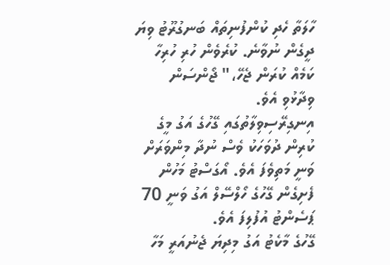ހާލަތާ ހެދި ކުންފުނިތައް ބަނގުރޫޓު ވިޔަ ދީގެން ނުވާނެ. ކުރެވެން ހުރި ހުރިހާ ކަމެއް ކުރަން ޖެހޭ،" ޖޯންސަން ވިދާޅުވި އެވެ.
އިނގިރޭސިވިލާތުގައި ގޭހުގެ އަގު މީގެ ކުރިން ދުވަހަކު ވެސް ނުދާ މިންވަރަށް ވަނީ މަތިވެފަ އެވެ. އޯގަސްޓު މަހުން ފެށިގެން ގޭހުގެ ހޯލްސޭލް އަގު ވަނީ 70 ޕަސެންޓު އުފުލިފަ އެވެ.
ގޭހުގެ މާކެޓު އަގު މިދިޔަ ޖެނުއަރީ މަހާ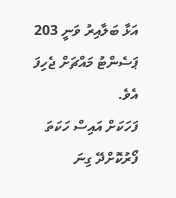އަޅާ ބަލާއިރު ވަނީ 203 ޕަސެންޓު މައްޗަށް ޖެހިފަ އެވެ.
ފަހަކަށް އައިސް ހަކަތަ ފޯރުކޮށްދޭ ގިނަ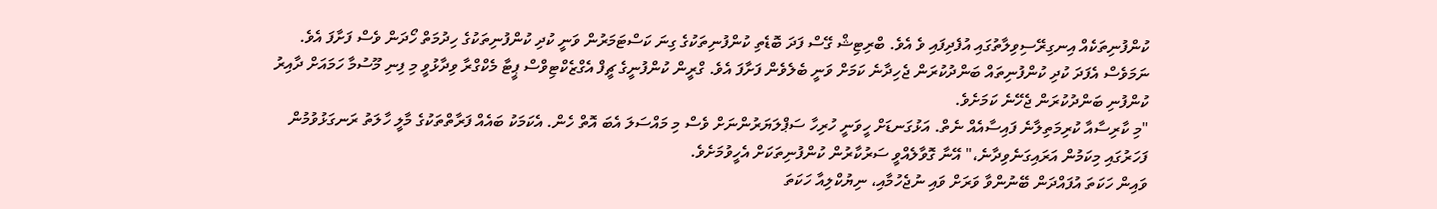ކުންފުނިތަކެއް އިނގިރޭސިވިލާތުގައި އުފެދިފައި ވެ އެވެ. ބްރިޓިޝް ގޭސް ފަދަ ބޮޑެތި ކުންފުނިތަކުގެ ގިނަ ކަސްޓަމަރުން ވަނީ ކުދި ކުންފުނިތަކުގެ ހިދުމަތް ހޯދަން ވެސް ފަށާފަ އެވެ.
ނަމަވެސް އެފަދަ ކުދި ކުންފުނިތައް ބަންދުކުރަން ޖެހިދާނެ ކަމަށް ވަނީ ބެލެވެން ފަށާފަ އެވެ. ގްރީން ކުންފުނީގެ ޗީފް އެގްޒެކްޓިވްސް ޕީޓާ މެކްގްރާ ވިދާޅުވީ މި ފިނި މޫސުމާ ހަމައަށް ދާއިރު ކުންފުނި ބަންދުކުރަން ޖެހޭނެ ކަމަށެވެ.
"މި ކާރިސާއާ ކުރިމަތިލާނެ ފައިސާއެއް ނެތް. އަޅުގަނޑަށް ހީވަނީ ހުރިހާ ސަޕްލަޔަރުންނަށް ވެސް މި މައްސަލަ އެބަ އޮތް ހެން. އެކަމަކު ބައެއް ފަރާތްތަކުގެ މާލީ ހާލަތު ރަނގަޅުވުމުން ފަހަރުގައި މިކަމުން އަރައިގަނެވިދާނެ،" އޭނާ ގޮވާލެއްވީ ސަރުކާރުން ކުންފުނިތަކަށް އެހީވުމަށެވެ.
ވައިން ހަކަތަ އުފައްދަން ބޭނުންވާ ވަރަށް ވައި ނުޖެހުމާއި، ނިޔުކްލިއާ ހަކަތަ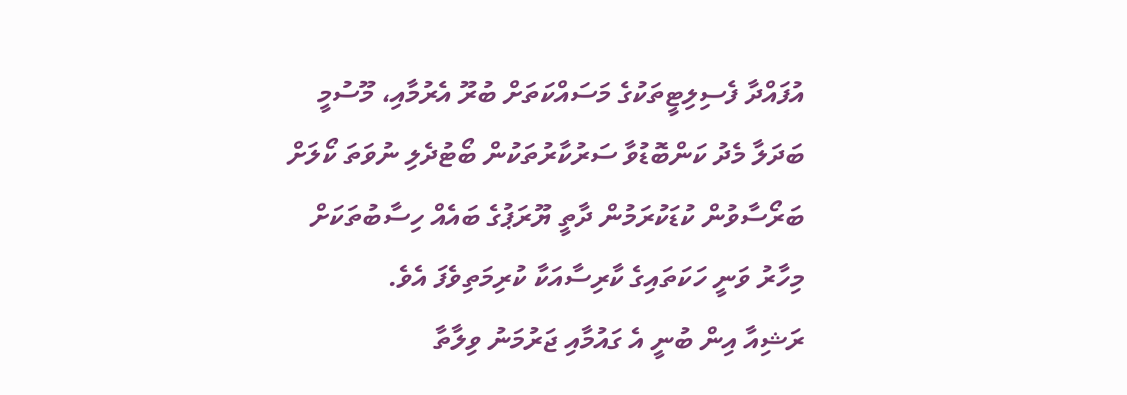އުފައްދާ ފެސިލިޓީތަކުގެ މަސައްކަތަށް ބުރޫ އެރުމާއި، މޫސުމީ ބަދަލާ މެދު ކަންބޮޑުވާ ސަރުކާރުތަކުން ބޯޓުދެލި ނުވަތަ ކޯލަށް ބަރޯސާވުން ކުޑަކުރަމުން ދާތީ ޔޫރަޕުގެ ބައެއް ހިސާބުތަކަށް މިހާރު ވަނީ ހަކަތައިގެ ކާރިސާއަކާ ކުރިމަތިވެފަ އެވެ.
ރަޝިއާ އިން ބުނީ އެ ގައުމާއި ޖަރުމަނު ވިލާތާ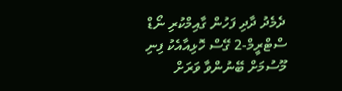ދެމެދު ދާދި ފަހުން ގާއިމްކުރި ނޯޑް ސްޓްރީމް-2 ގޭސް ހޮޅިއާއެކު ފިނި މޫސުމަށް ބޭނުންވާ ވަރަށް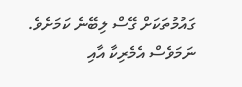ގައުމުތަކަށް ގޭސް ލިބޭނެ ކަމަށެވެ.
ނަމަވެސް އެމެރިކާ އާއި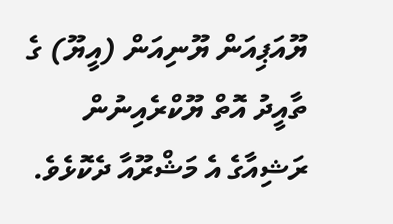ޔޫއަޕިއަން ޔޫނިއަން (އީޔޫ) ގެ ތާއީދު އޮތް ޔޫކްރެއިނުން ރަޝިއާގެ އެ މަޝްރޫއާ ދެކޮޅެވެ.